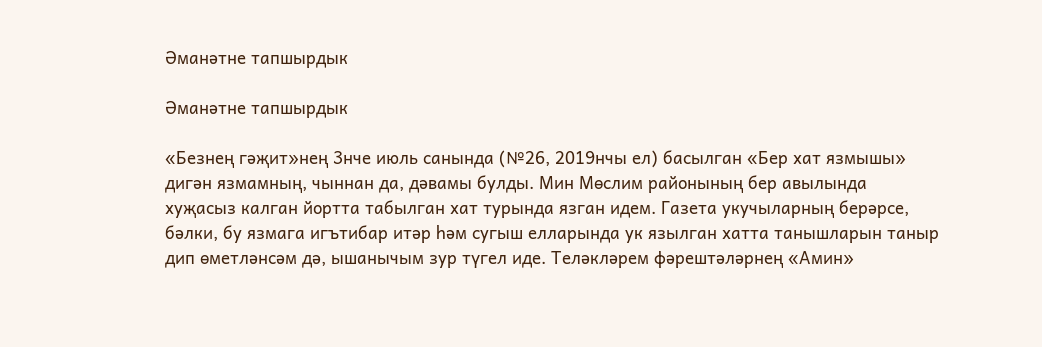Әманәтне тапшырдык

Әманәтне тапшырдык

«Безнең гәҗит»нең 3нче июль санында (№26, 2019нчы ел) басылган «Бер хат язмышы» дигән язмамның, чыннан да, дәвамы булды. Мин Мөслим районының бер авылында хуҗасыз калган йортта табылган хат турында язган идем. Газета укучыларның берәрсе, бәлки, бу язмага игътибар итәр һәм сугыш елларында ук язылган хатта танышларын таныр дип өметләнсәм дә, ышанычым зур түгел иде. Теләкләрем фәрештәләрнең «Амин»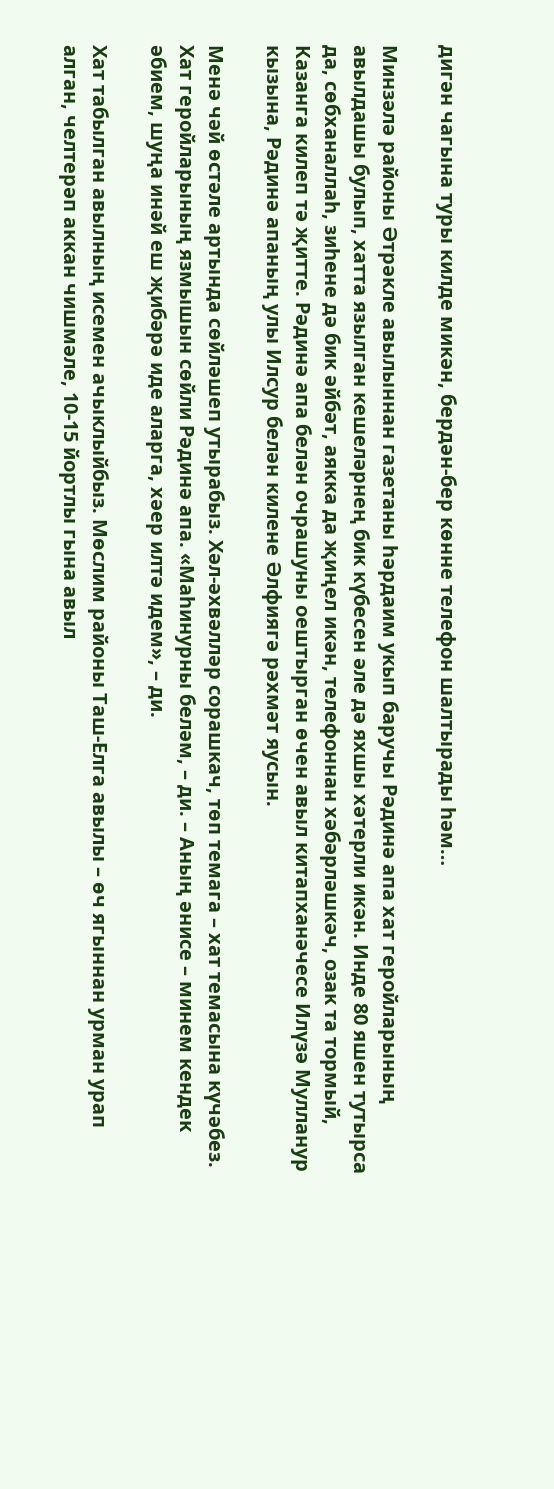дигән чагына туры килде микән, бердән-бер көнне телефон шалтырады һәм…

Минзәлә районы Әтрәкле авылыннан газетаны һәрдаим укып баручы Рәдинә апа хат геройларының авылдашы булып, хатта язылган кешеләрнең бик күбесен әле дә яхшы хәтерли икән. Инде 80 яшен тутырса да, сөбханаллаһ, зиһене дә бик әйбәт, аякка да җиңел икән, телефоннан хәбәрләшкәч, озак та тормый, Казанга килеп тә җитте. Рәдинә апа белән очрашуны оештырган өчен авыл китапханәчесе Илүзә Мулланур кызына, Рәдинә апаның улы Илсур белән килене Әлфиягә рәхмәт яусын.

Менә чәй өстәле артында сөйләшеп утырабыз. Хәл-әхвәлләр сорашкач, төп темага – хат темасына күчәбез. Хат геройларының язмышын сөйли Рәдинә апа. «Маһинурны беләм, – ди. – Аның әнисе – минем кендек әбием, шуңа инәй еш җибәрә иде аларга, хәер илтә идем», – ди.

Хат табылган авылның исемен ачыклыйбыз. Мөслим районы Таш-Елга авылы – өч ягыннан урман урап алган, челтерәп аккан чишмәле, 10-15 йортлы гына авыл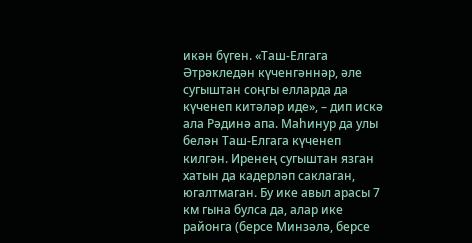икән бүген. «Таш-Елгага Әтрәкледән күченгәннәр, әле сугыштан соңгы елларда да күченеп китәләр иде», – дип искә ала Рәдинә апа. Маһинур да улы белән Таш-Елгага күченеп килгән. Иренең сугыштан язган хатын да кадерләп саклаган, югалтмаган. Бу ике авыл арасы 7 км гына булса да, алар ике районга (берсе Минзәлә, берсе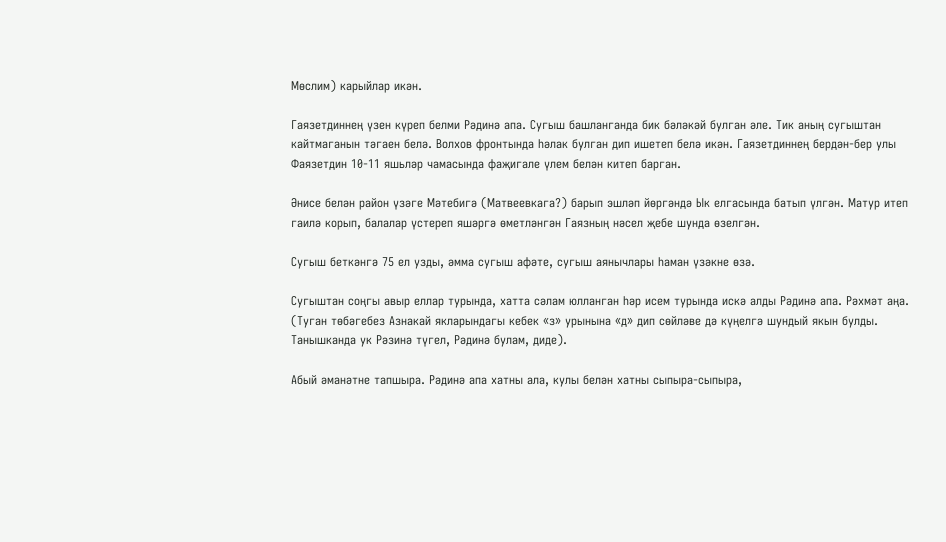Мөслим) карыйлар икән.

Гаязетдиннең үзен күреп белми Рәдинә апа. Сугыш башланганда бик бәләкәй булган әле. Тик аның сугыштан кайтмаганын тәгаен белә. Волхов фронтында һәлак булган дип ишетеп белә икән. Гаязетдиннең бердән-бер улы Фаязетдин 10-11 яшьләр чамасында фаҗигале үлем белән китеп барган.

Әнисе белән район үзәге Мәтебигә (Матвеевкага?) барып эшләп йөргәндә Ык елгасында батып үлгән. Матур итеп гаилә корып, балалар үстереп яшәргә өметләнгән Гаязның нәсел җебе шунда өзелгән.

Сугыш беткәнгә 75 ел узды, әмма сугыш афәте, сугыш аянычлары һаман үзәкне өзә.

Сугыштан соңгы авыр еллар турында, хатта сәлам юлланган һәр исем турында искә алды Рәдинә апа. Рәхмәт аңа. (Туган төбәгебез Азнакай якларындагы кебек «з» урынына «д» дип сөйләве дә күңелгә шундый якын булды. Танышканда ук Рәзинә түгел, Рәдинә булам, диде).

Абый әманәтне тапшыра. Рәдинә апа хатны ала, кулы белән хатны сыпыра-сыпыра,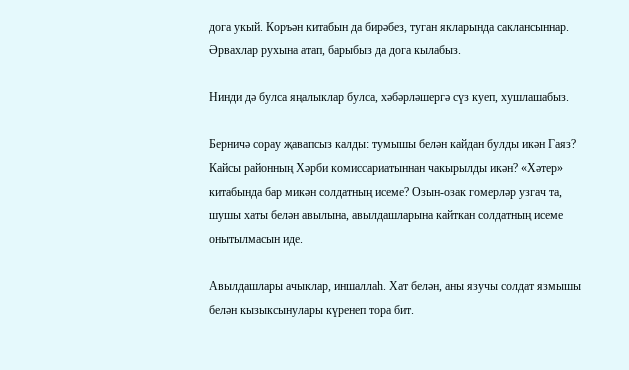дога укый. Коръән китабын да бирәбез, туган якларында саклансыннар. Әрвахлар рухына атап, барыбыз да дога кылабыз.

Нинди дә булса яңалыклар булса, хәбәрләшергә сүз куеп, хушлашабыз.

Берничә сорау җавапсыз калды: тумышы белән кайдан булды икән Гаяз? Кайсы районның Хәрби комиссариатыннан чакырылды икән? «Хәтер» китабында бар микән солдатның исеме? Озын-озак гомерләр узгач та, шушы хаты белән авылына, авылдашларына кайткан солдатның исеме онытылмасын иде.

Авылдашлары ачыклар, иншаллаһ. Хат белән, аны язучы солдат язмышы белән кызыксынулары күренеп тора бит.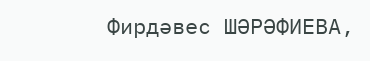Фирдәвес ШӘРӘФИЕВА,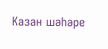Казан шәһәре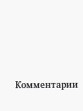Комментарии